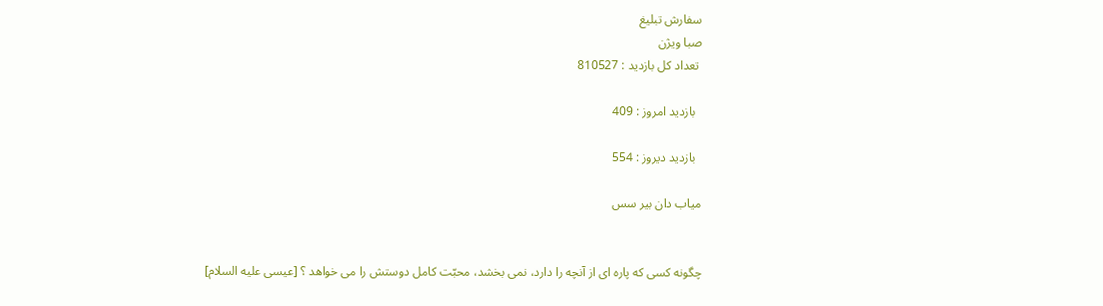سفارش تبلیغ
صبا ویژن
 تعداد کل بازدید : 810527

  بازدید امروز : 409

  بازدید دیروز : 554

میاب دان بیر سس


چگونه کسی که پاره ای از آنچه را دارد، نمی بخشد، محبّت کامل دوستش را می خواهد ؟ [عیسی علیه السلام]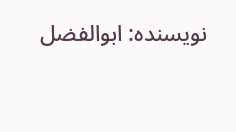نویسنده: ابوالفضل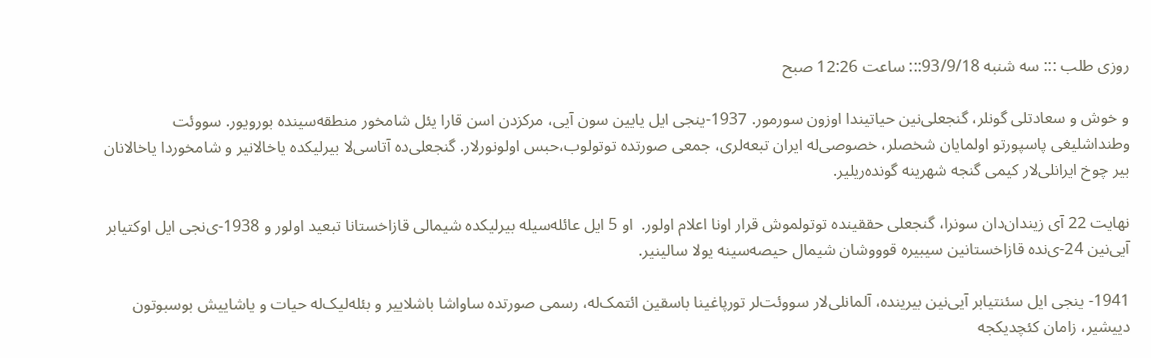روزی طلب ::: سه شنبه 93/9/18::: ساعت 12:26 صبح

و خوش و سعادتلی گونلر، گنجعلی‌نین حیاتیندا اوزون سورمور. 1937-ینجی ایل یایین سون آیی، مرکز‌دن اسن قارا‌ یئل شامخور منطقه‌سینده بورویور. سووئت وطنداشلیغی پاسپورتو اولمایان شخصلر، خصوصی‌له ایران تبعه‌لری، جمعی صورتده توتولوب،حبس اولونورلار. گنجعلی‌ده آتاسی‌لا بیرلیکده یاخالانیر و شامخوردا یاخالانان بیر چوخ ایرانلی‌لار کیمی گنجه شهرینه گونده‌ریلیر.

نهایت 22 آی زیندان‌دان سونرا، گنجعلی حققینده توتولموش قرار اونا اعلام اولور.  او 5 ایل عائله‌سیله بیرلیکده شیمالی قازاخستانا تبعید اولور و 1938-ی‌نجی ایل اوکتیابر آیی‌نین 24-ی‌نده قازاخستانین سیبیره قوووشان شیمال حیصه‌سینه یولا سالینیر.

1941- ینجی ایل سئنتیابر آیی‌نین بیرینده، آلمانلی‌لار سووئت‌لر تورپاغینا باسقین ائتمک‌له، رسمی صورتده ساواشا باشلاییر و بئله‌لیک‌له حیات و یاشاییش بوسبوتون دییشیر، زامان کئچدیکجه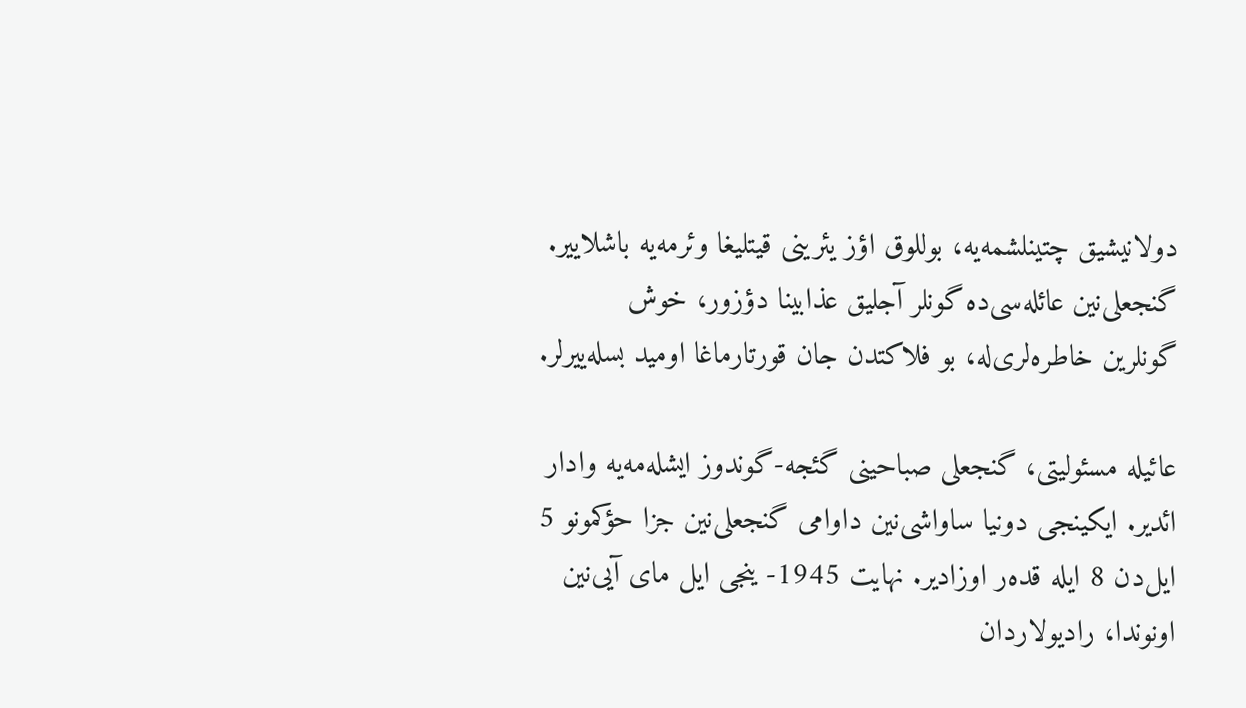دولانیشیق چتینلشمه‌یه، بوللوق اؤز یئرینی قیتلیغا وئرمه‌یه باشلاییر. گنجعلی‌نین عائله‌سی‌ده گونلر آجلیق عذابینا دؤزور، خوش گونلرین خاطره‌لری‌له، بو فلاکتدن جان قورتارماغا اومید بسله‌ییرلر.

عائیله مسئولیتی، گنجعلی صباحینی گئجه-گوندوز ایشله‌مه‌یه وادار ائدیر. ایکینجی دونیا ساواشی‌نین داوامی گنجعلی‌نین جزا حؤکمونو 5 ایل‌دن 8 ایله قده‌ر اوزادیر. نهایت 1945- ینجی ایل مای آیی‌نین اونوندا، رادیولاردان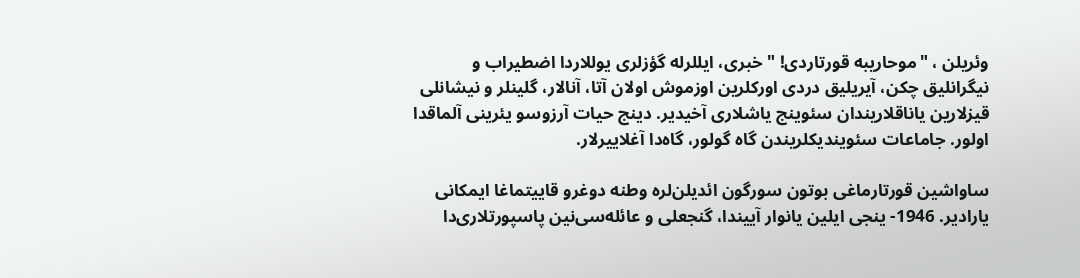وئریلن ، "موحاریبه قورتاردی! " خبری، ایللرله گؤزلری یوللاردا اضطیراب و نیگرانلیق چکن، آیریلیق دردی اورکلرین اوزموش اولان آتا، آنالار، گلینلر و نیشانلی قیزلارین یاناقلاریندان سئوینج یاشلاری آخیدیر. دینج حیات آرزوسو یئرینی آلماقدا اولور. جاماعات سئویندیکلریندن گاه گولور، گاه‌دا آغلاییرلار.

ساواشین قورتارماغی بوتون سورگون ائدیلن‌لره وطنه دوغرو قاییتماغا ایمکانی یارادیر. 1946- ینجی ایلین یانوار آییندا، گنجعلی و عائله‌سی‌نین پاسپورتلاری‌دا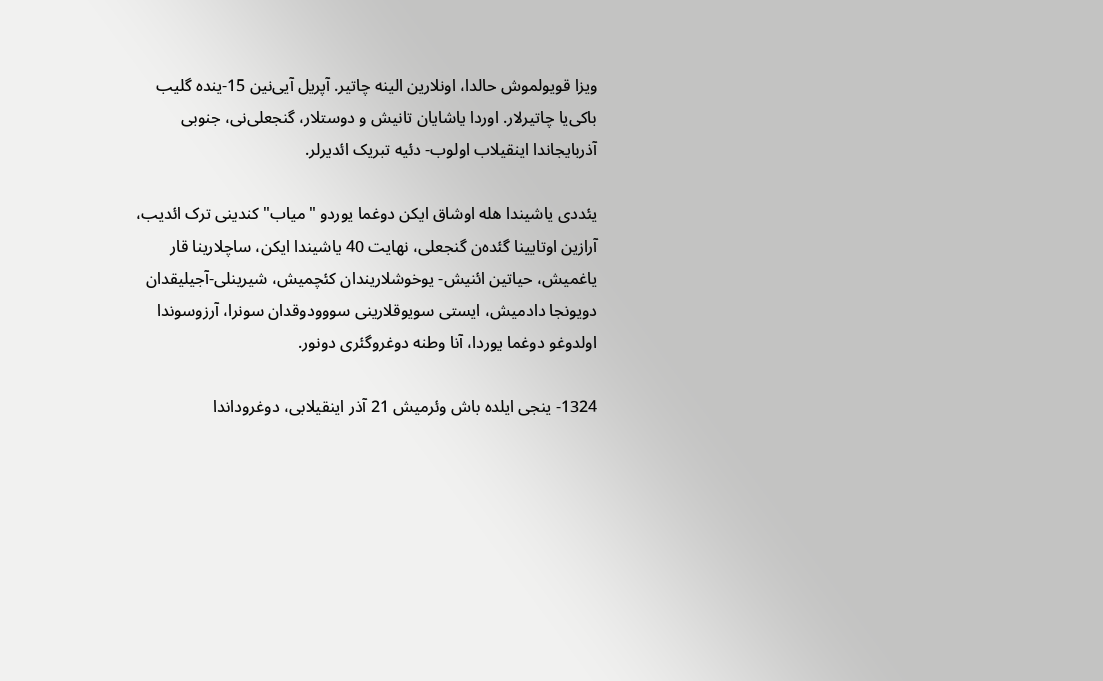ویزا قویولموش حالدا، اونلارین الینه چاتیر. آپریل آیی‌نین 15-ینده گلیب باکی‌یا چاتیرلار. اوردا یاشایان تانیش و دوستلار، گنجعلی‌نی، جنوبی آذربایجاندا اینقیلاب اولوب- دئیه تبریک ائدیرلر.

یئددی یاشیندا هله اوشاق ایکن دوغما یوردو "میاب" کندینی ترک ائدیب، آرازین اوتایینا گئده‌ن گنجعلی، نهایت 40 یاشیندا ایکن، ساچلارینا قار یاغمیش، حیاتین ائنیش- یوخوشلاریندان کئچمیش، شیرینلی-آجیلیقدان دویونجا دادمیش، ایستی سویوقلارینی سووودوقدان سونرا، آرزوسوندا اولدوغو دوغما یوردا، آنا وطنه دوغروگئری دونور.

1324- ینجی ایلده باش وئرمیش 21 آذر اینقیلابی، دوغروداندا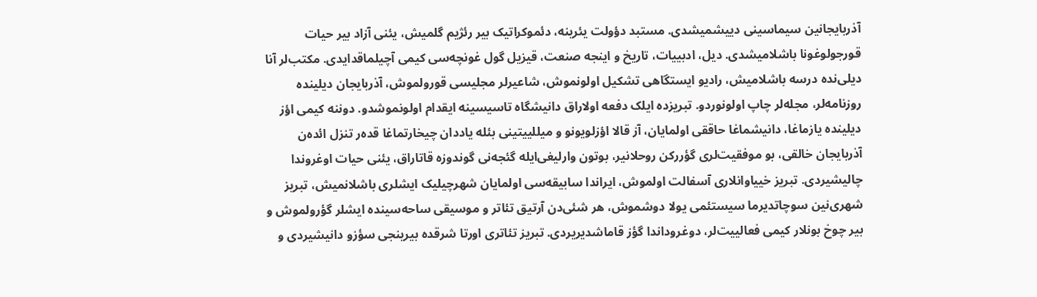آذربایجانین سیماسینی دییشمیشدی. مستبد دؤولت یئرینه، دئموکراتیک بیر رئژیم گلمیش، یئنی آزاد بیر حیات قورجولوغونا باشلامیشدی. دیل، ادبییات، تاریخ و اینجه صنعت، قیزیل گول غونچه‌سی کیمی آچیلماقدایدی. مکتب‌لر آنا دیلی‌نده درسه باشلامیش، رادیو ایستگاهی تشکیل اولونموش، شاعیرلر مجلیسی قورولموش، آذربایجان دیلینده روزنامه‌لر، مجله‌لر چاپ اولونوردو. تبریز‌ده ایلک دفعه اولاراق دانیشگاه تاسیسینه ایقدام اولونموشدو. دوننه کیمی اؤز دیلینده یازماغا، دانیشماغا حاققی اولمایان، آز قالا اؤزلویونو و میللییتینی بئله یاددان چیخارتماغا قده‌ر تنزل ائده‌ن آذربایجان خالقی، بو موفقیت‌لری گؤررکن روحلانیر، بوتون وارلیغی‌ایله گئجه‌نی گوندوزه قاتاراق، یئنی حیات اوغروندا چالیشیردی. تبریز خییاوانلاری آسفالت اولموش، ایراندا سابیقه‌سی اولمایان شهرچیلیک ایشلری باشلانمیش، تبریز شهری‌نین سوچاتدیرما سیستئمی یولا دوشموش، هر شئی‌دن آرتیق تئاتر و موسیقی ساحه‌سینده ایشلر گؤرولموش و بیر چوخ بونلار کیمی فعالییت‌لر، دوغروداندا گؤز قاماشدیریردی. تبریز تئاتری اورتا شرقده بیرینجی سؤزو دانیشیردی و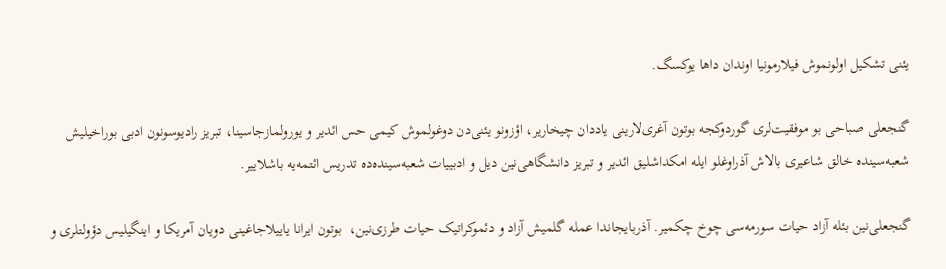یئنی تشکیل اولونموش فیلارمونیا اوندان داها یوکسگ.

گنجعلی صباحی بو موفقیت‌لری گوردوکجه بوتون آغری‌لارینی یاددان چیخاریر، اؤزونو یئنی‌دن دوغولموش کیمی حس ائدیر و یورولمازجاسینا، تبریز رادیوسونون ادبی بوراخیلیش شعبه‌سینده خالق شاعیری بالاش آذراوغلو ایله امکداشلیق ائدیر و تبریز دانشگاهی‌نین دیل و ادبییات شعبه‌سینده‌ده تدریس ائتمه‌یه باشلاییر.

گنجعلی‌نین بئله آزاد حیات سورمه‌سی چوخ چکمیر. آذربایجاندا عمله گلمیش آزاد و دئموکراتیک حیات طرزی‌نین،  بوتون ایرانا یاییلاجاغینی دویان آمریکا و اینگیلیس دؤولتلری و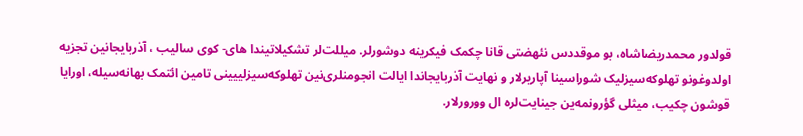قولدور محمدریضاشاه، بو موقددس نئهضتی قانا چکمک فیکرینه دوشورلر. میللت‌لر تشکیلاتیندا های- کوی سالیب ، آذربایجانین تجزیه اولدوغونو تهلوکه‌سیزلیک شوراسینا آپاریرلار و نهایت آذربایجاندا ایالت انجومنلری‌نین تهلوکه‌سیزلییینی تامین ائتمک بهانه‌سیله، اورایا  قوشون چکیب، میثلی گؤرونمه‌ین جینایت‌لره ال وورورلار.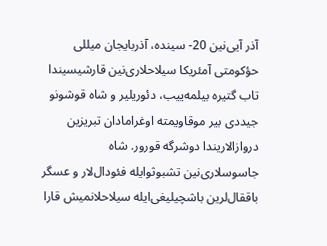آذر آیی‌نین 20- سینده، آذربایجان میللی حؤکومتی آمئریکا سیلاحلاری‌نین قارشیسیندا تاب گتیره بیلمه‌ییب، دئوریلیر و شاه قوشونو جیددی بیر موقاویمته اوغرامادان تبریزین دروازالاریندا دوشرگه قورور. شاه جاسوسلاری‌نین تشبوثوایله فئودال‌لار و عسگر باققال‌لرین باشچیلیغی‌ایله سیلاحلانمیش قارا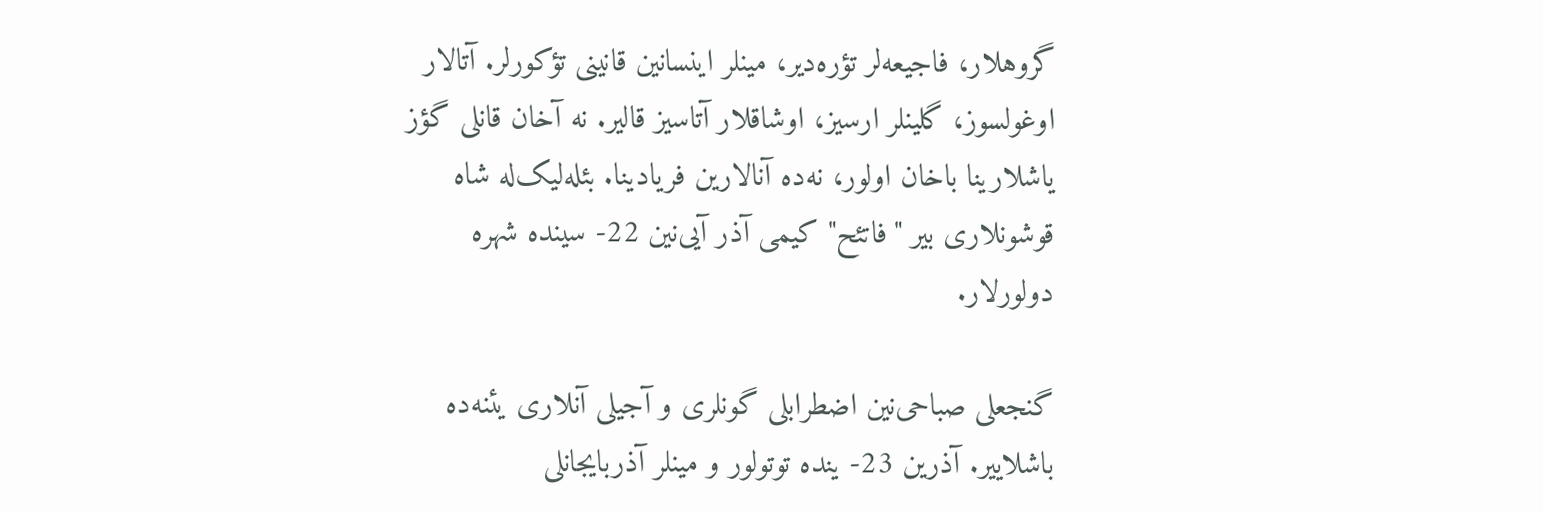گروهلار، فاجیعه‌لر تؤره‌دیر، مینلر اینسانین قانینی تؤکورلر. آتالار اوغولسوز، گلینلر ارسیز، اوشاقلار آتاسیز قالیر. نه آخان قانلی گؤز یاشلارینا باخان اولور، نه‌ده آنالارین فریادینا. بئله‌لیک‌له شاه قوشونلاری بیر "فاتئح" کیمی آذر آیی‌نین 22- سینده شهره دولورلار.

گنجعلی صباحی‌نین اضطرابلی گونلری و آجیلی آنلاری یئنه‌ده باشلاییر. آذرین 23- ینده توتولور و مینلر آذربایجانلی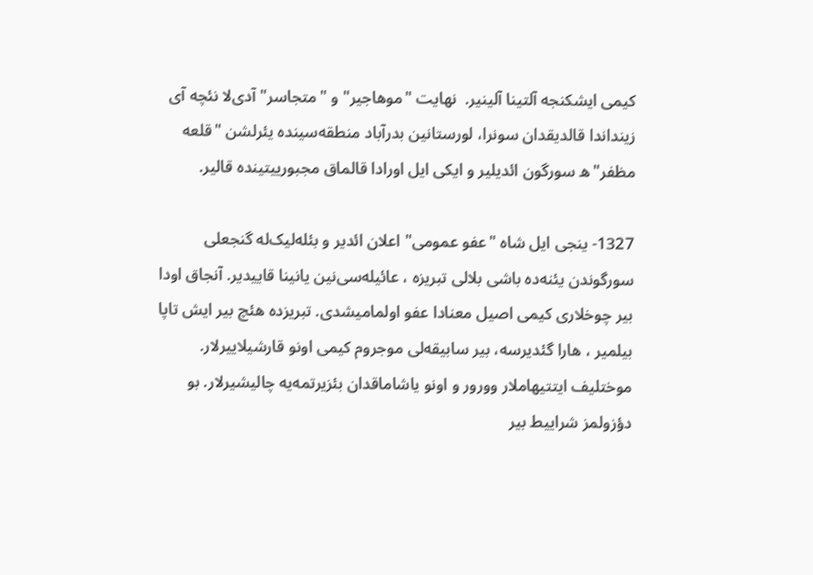کیمی ایشکنجه آلتینا آلینیر.  نهایت "موهاجیر" و "متجاسر" آدی‌لا نئچه آی زینداندا قالدیقدان سونرا، لورستانین بدرآباد منطقه‌سینده یئرلشن "قلعه مظفر"ه سورگون ائدیلیر و ایکی ایل اورادا قالماق مجبورییتینده قالیر.

1327- ینجی ایل شاه "عفو عمومی" اعلان ائدیر و بئله‌لیک‌له گنجعلی سورگوندن یئنه‌ده باشی بلالی تبریزه ، عائیله‌سی‌نین یانینا قاییدیر. آنجاق اودا بیر چوخلاری کیمی اصیل معنادا عفو اولمامیشدی. تبریزده هئچ بیر ایش تاپا بیلمیر ، هارا گئدیرسه، بیر سابیقه‌لی موجروم کیمی اونو قارشیلاییرلار. موختلیف ایتتیهاملار وورور و اونو یاشاماقدان بئزیرتمه‌یه چالیشیرلار. بو دؤزولمز شراییط بیر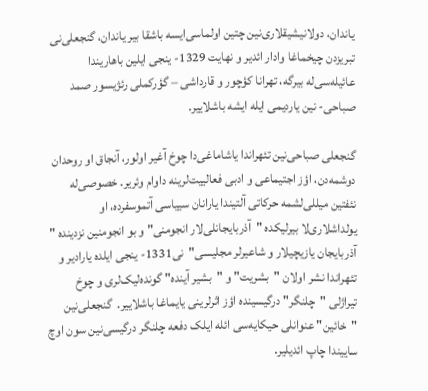یاندان، دولانیشیقلاری‌نین چتین اولماسی‌ایسه باشقا بیر یاندان، گنجعلی‌نی تبریزدن چیخماغا وادار ائدیر و نهایت 1329- ینجی ایلین باهاریندا عائیله‌سی‌له بیرگه، تهرانا کؤچور و قارداشی – گؤرکملی رئژیسور صمد صباحی- نین یاردیمی ایله ایشه باشلاییر.

گنجعلی صباحی‌نین تئهراندا یاشاماغی‌دا چوخ آغیر اولور، آنجاق او روحدان دوشمه‌دن، اؤز اجتیماعی و ادبی فعالییت‌لرینه داوام وئریر. خصوصی‌له نئفتین میللی‌لشمه حرکاتی آلتیندا یارانان سییاسی آتموسفرده، او یولداشلاری‌لا بیرلیکده "آذربایجانلی‌لار انجومنی" و بو انجومنین نزدینده " آذربایجان یازیچیلار و شاعیرلر مجلیسی"نی1331- ینجی ایلده یارادیر و تئهراندا نشر اولان "بشریت" و "بشیر آینده" گونده‌لیک‌لری و چوخ تیراژلی "چلنگر" درگیسینده اؤز اثرلرینی یایماغا باشلاییر.  گنجعلی‌نین "خائین" عنوانلی حیکایه‌سی ائله ایلک دفعه چلنگر درگیسی‌نین سون اوچ ساییندا چاپ ائدیلیر.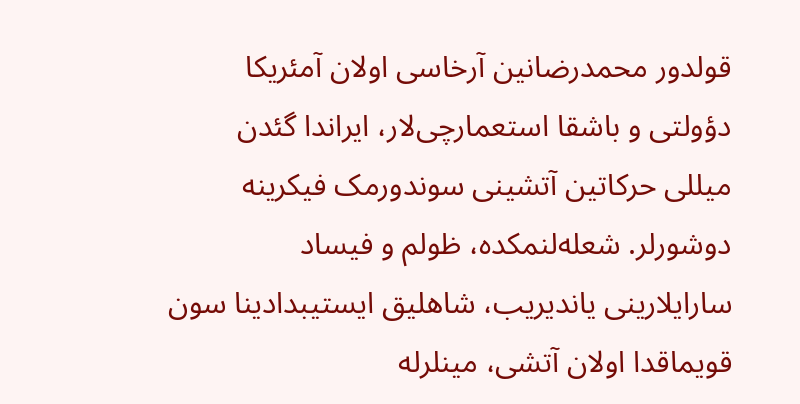قولدور محمدرضانین آرخاسی اولان آمئریکا دؤولتی و باشقا استعمارچی‌لار، ایراندا گئدن میللی حرکاتین آتشینی سوندورمک فیکرینه دوشورلر. شعله‌لنمکده، ظولم و فیساد سارایلارینی یاندیریب، شاهلیق ایستیبدادینا سون قویماقدا اولان آتشی، مینلرله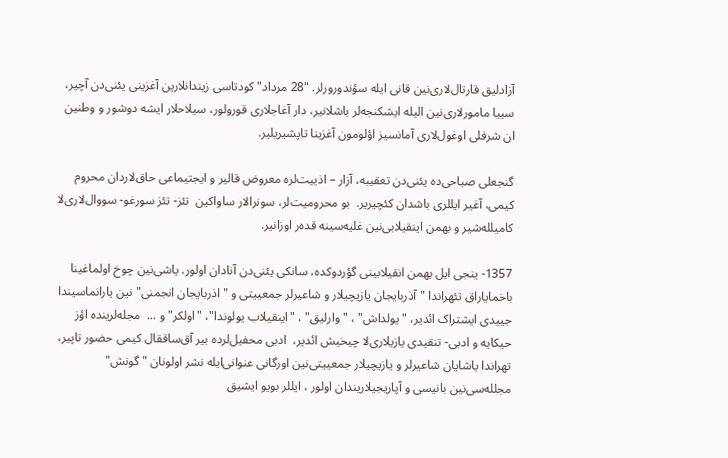آزادلیق قارتال‌لاری‌نین قانی ایله سؤندورورلر. "28 مرداد" کودتاسی زیندانلارین آغزینی یئنی‌دن آچیر، سییا مامورلاری‌نین الیله ایشکنجه‌لر باشلانیر، دار آغاجلاری قورولور، سیلاحلار ایشه دوشور و وطنین ان شرفلی اوغول‌لاری آمانسیز اؤلومون آغزینا تاپشیریلیر.

گنجعلی صباحی‌ده یئنی‌دن تعقیبه، آزار – اذییت‌لره معروض قالیر و ایجتیماعی حاق‌لاردان محروم کیمی، آغیر ایللری باشدان کئچیریر.  بو محرومیت‌لر، سونرالار ساواکین  تئز- تئز سورغو- سووال‌لاری‌لا کامیلله‌شیر و بهمن اینقیلابی‌نین غلیه‌سینه قده‌ر اوزانیر.

1357- ینجی ایل بهمن انقیلابینی گؤردوکده، سانکی یئنی‌دن آنادان اولور. یاشی‌نین چوخ اولماغینا باخمایاراق تئهراندا "آذربایجان یازیچیلار و شاعیرلر جمعییتی و " اذربایجان انجمنی" نین یارانماسیندا جییدی ایشتراک ائدیر، "یولداش" ، "وارلیق" ، "اینقیلاب یولوندا"، "اولکر" و ...  مجله‌لرینده اؤز حیکایه و ادبی- تنقیدی یازیلاری‌لا چیخیش ائدیر،  ادبی محفیل‌لرده بیر آق‌ساققال کیمی حضور تاپیر، تهراندا یاشایان شاعیرلر و یازیچیلار جمعییتی‌نین اورگانی عنوانی‌ایله نشر اولونان "گونش" مجلله‌سی‌نین بانیسی و آپاریجیلاریندان اولور ، ایللر بویو ایشیق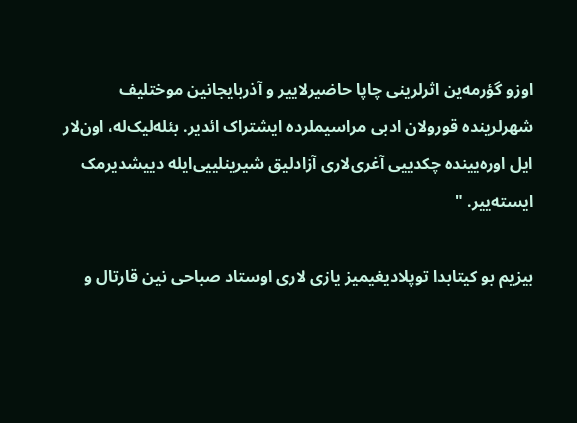اوزو گؤرمه‌ین اثرلرینی چاپا حاضیرلاییر و آذربایجانین موختلیف شهرلرینده قورولان ادبی مراسیملرده ایشتراک ائدیر. بئله‌لیک‌له، اون‌لار ایل اوره‌یینده چکدییی آغری‌لاری آزادلیق شیرینلییی‌ایله دییشدیرمک ایسته‌ییر. "

بیزیم بو کیتابدا توپلادیغیمیز یازی لاری اوستاد صباحی نین قارتال و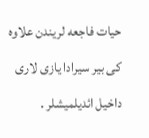حیات فاجعه لریندن علاوه کی بیر سیرادا یازی لاری داخیل ائدیلمیشلر .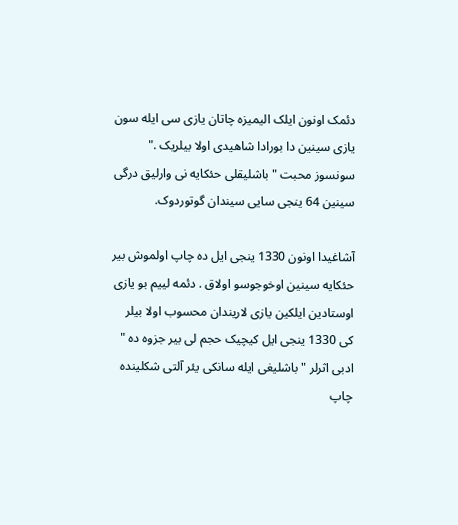دئمک اونون ایلک الیمیزه چاتان یازی سی ایله سون یازی سینین دا بورادا شاهیدی اولا بیلریک ." سونسوز محبت " باشلیقلی حئکایه نی وارلیق درگی سینین 64 ینجی سایی سیندان گوتوردوک.

آشاغیدا اونون 1330 ینجی ایل ده چاپ اولموش بیر حئکایه سینین اوخوجوسو اولاق . دئمه لییم بو یازی اوستادین ایلکین یازی لاریندان محسوب اولا بیلر کی 1330 ینجی ایل کیچیک حجم لی بیر جزوه ده " ادبی اثرلر " باشلیغی ایله سانکی یئر آلتی شکلینده چاپ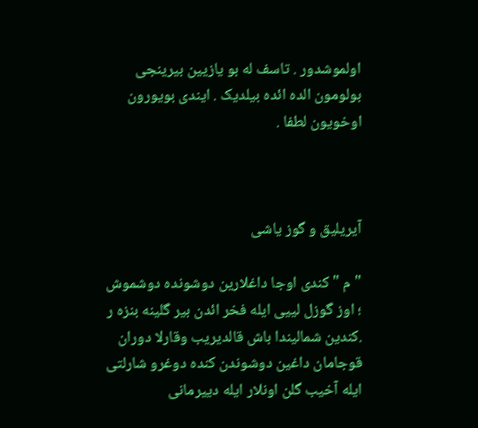اولموشدور . تاسف له بو یازیین بیرینجی بولومون الده ائده بیلدیک . ایندی بویورون اوخویون لطفا .



آیریلیق و گوز یاشی

" م " کندی اوجا داغلارین دوشونده دوشموش ؛ اوز گوزل لییی ایله فخر ائدن بیر گلینه بنزه ر .کندین شمالیندا باش قالدیریب وقارلا دوران قوجامان داغین دوشوندن کنده دوغرو شارلتی ایله آخیب گلن اونلار ایله دییرمانی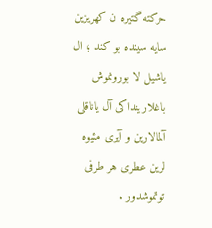حرکته گتیره ن کهریزین سایه سینده بو کند ؛ ال یاشیل لا بورونموش باغلارینداکی آل یاناقلی آلمالارین و آیری مئیوه لرین عطری هر طرفی توتموشدور .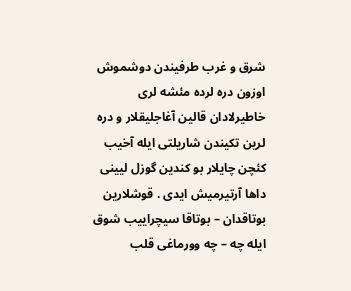شرق و غرب طرفیندن دوشموش اوزون دره لرده مئشه لری خاطیرلادان قالین آغاجلیقلار و دره لرین تکیندن شاریلتی ایله آخیب کئچن چایلار بو کندین گوزل لیینی داها آرتیرمیش ایدی . قوشلارین بوتاقدان – بوتاقا سیچراییب شوق ایله چه – چه وورماغی قلب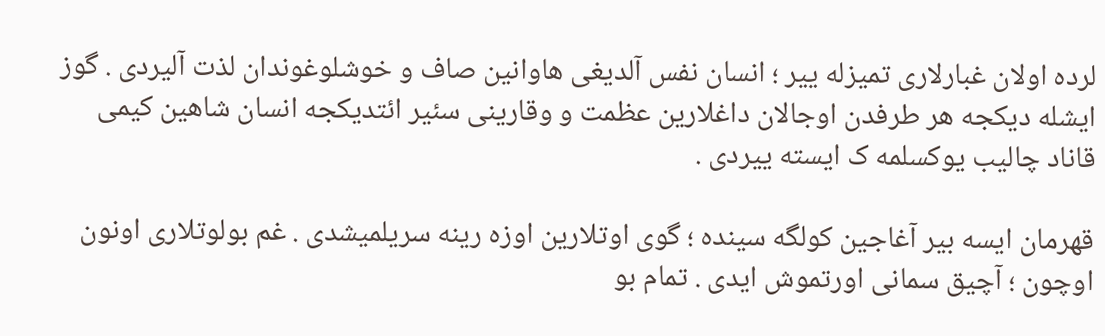لرده اولان غبارلاری تمیزله ییر ؛ انسان نفس آلدیغی هاوانین صاف و خوشلوغوندان لذت آلیردی . گوز ایشله دیکجه هر طرفدن اوجالان داغلارین عظمت و وقارینی سئیر ائتدیکجه انسان شاهین کیمی قاناد چالیب یوکسلمه ک ایسته ییردی .

قهرمان ایسه بیر آغاجین کولگه سینده ؛ گوی اوتلارین اوزه رینه سریلمیشدی . غم بولوتلاری اونون اوچون ؛ آچیق سمانی اورتموش ایدی . تمام بو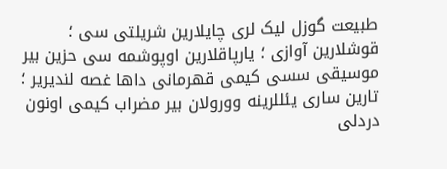طبیعت گوزل لیک لری چایلارین شریلتی سی ؛ قوشلارین آوازی ؛ یارپاقلارین اوپوشمه سی حزین بیر موسیقی سسی کیمی قهرمانی داها غصه لندیریر ؛ تارین ساری یئللرینه وورولان بیر مضراب کیمی اونون دردلی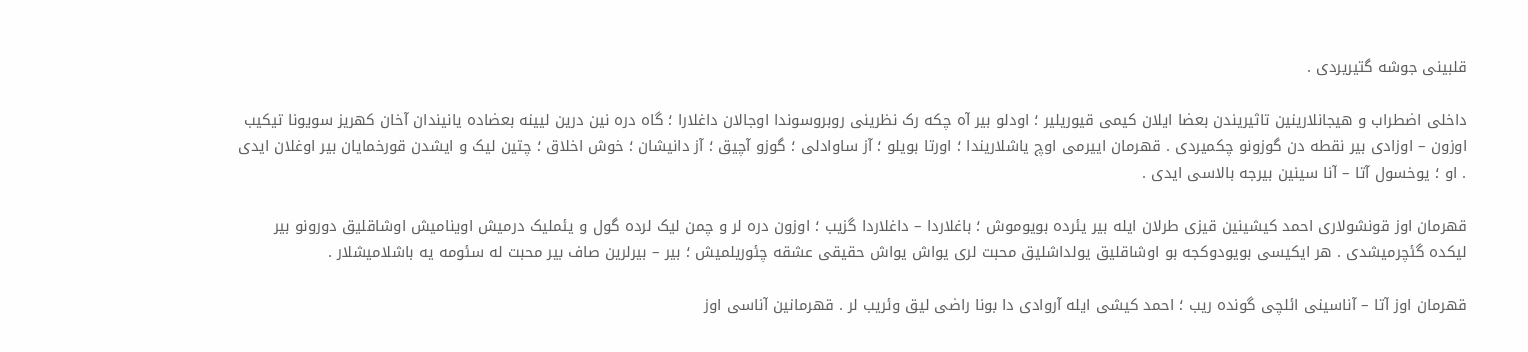قلبینی جوشه گتیریردی .

داخلی اضطراب و هیجانلارینین تاثیریندن بعضا ایلان کیمی قیوریلیر ؛ اودلو بیر آه چکه رک نظرینی روبروسوندا اوجالان داغلارا ؛ گاه دره نین درین لیینه بعضاده یانیندان آخان کهریز سویونا تیکیب اوزون – اوزادی بیر نقطه دن گوزونو چکمیردی . قهرمان اییرمی اوچ یاشلاریندا ؛ اورتا بویلو ؛ آز ساوادلی ؛ گوزو آچیق ؛ آز دانیشان ؛ خوش اخلاق ؛ چتین لیک و ایشدن قورخمایان بیر اوغلان ایدی . او ؛ یوخسول آتا – آنا سینین بیرجه بالاسی ایدی .

قهرمان اوز قونشولاری احمد کیشینین قیزی طرلان ایله بیر یئرده بویوموش ؛ باغلاردا – داغلاردا گزیب ؛ اوزون دره لر و چمن لیک لرده گول و یئملیک درمیش اوینامیش اوشاقلیق دورونو بیر لیکده گئچرمیشدی . هر ایکیسی بویودوکجه بو اوشاقلیق یولداشلیق محبت لری یواش یواش حقیقی عشقه چئوریلمیش ؛ بیر – بیرلرین صاف بیر محبت له سئومه یه باشلامیشلار .

قهرمان اوز آتا – آناسینی ائلچی گونده ریب ؛ احمد کیشی ایله آروادی دا بونا راضی لیق وئریب لر . قهرمانین آناسی اوز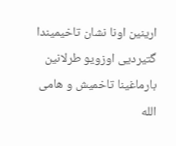ارینین اونا نشان تاخیمیندا گتیردیی اوزویو طرلانین بارماغینا تاخمیش و هامی الله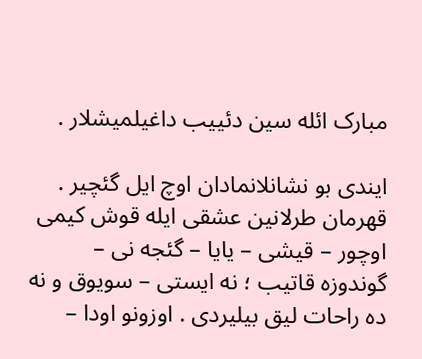مبارک ائله سین دئییب داغیلمیشلار .

ایندی بو نشانلانمادان اوچ ایل گئچیر . قهرمان طرلانین عشقی ایله قوش کیمی اوچور – قیشی – یایا – گئجه نی – گوندوزه قاتیب ؛ نه ایستی – سویوق و نه ده راحات لیق بیلیردی . اوزونو اودا –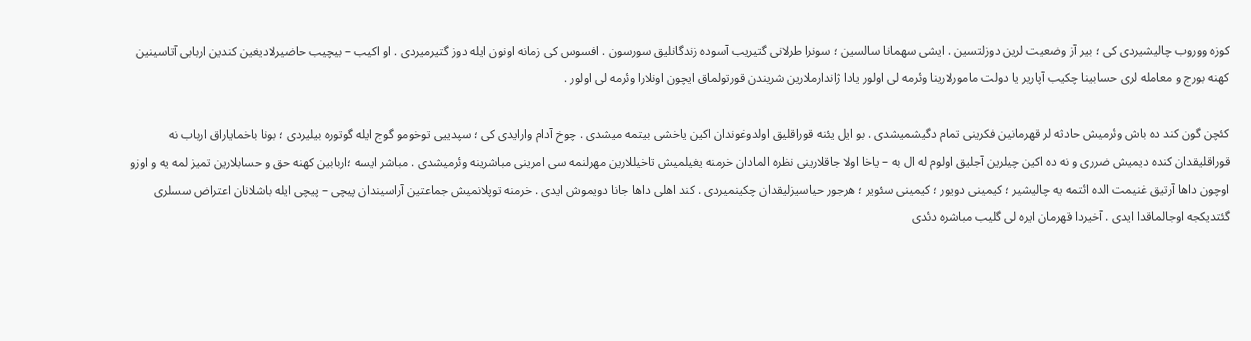کوزه ووروب چالیشیردی کی ؛ بیر آز وضعیت لرین دوزلتسین . ایشی سهمانا سالسین ؛ سونرا طرلانی گتیریب آسوده زندگانلیق سورسون . افسوس کی زمانه اونون ایله دوز گتیرمیردی . او اکیب – بیچیب حاضیرلادیغین کندین اربابی آتاسینین کهنه بورج و معامله لری حسابینا چکیب آپاریر یا دولت مامورلارینا وئرمه لی اولور یادا ژاندارملارین شریندن قورتولماق ایچون اونلارا وئرمه لی اولور .

کئچن گون کند ده باش وئرمیش حادثه لر قهرمانین فکرینی تمام دگیشمیشدی . بو ایل یئنه قوراقلیق اولدوغوندان اکین یاخشی بیتمه میشدی . چوخ آدام وارایدی کی ؛ سپدییی توخومو گوج ایله گوتوره بیلیردی ؛ بونا باخمایاراق ارباب نه قوراقلیقدان کنده دیمیش ضرری و نه ده اکین چیلرین آجلیق اولوم له ال به – یاخا اولا جاقلارینی نظره المادان خرمنه یغیلمیش تاخیللارین مهرلنمه سی امرینی مباشرینه وئرمیشدی . مباشر ایسه ؛اربابین کهنه حق و حسابلارین تمیز لمه یه و اوزو اوچون داها آرتیق غنیمت الده ائتمه یه چالیشیر ؛ کیمینی دویور ؛ کیمینی سئویر ؛ هرجور حیاسیزلیقدان چکینمیردی . کند اهلی داها جانا دویموش ایدی . خرمنه توپلانمیش جماعتین آراسیندان پیچی – پیچی ایله باشلانان اعتراض سسلری گئتدیکجه اوجالماقدا ایدی . آخیردا قهرمان ایره لی گلیب مباشره دئدی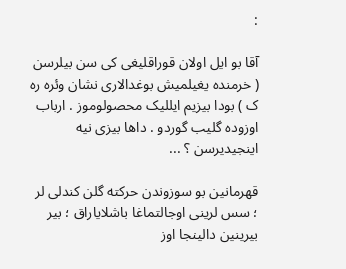:

آقا بو ایل اولان قوراقلیغی کی سن بیلرسن ( خرمنده یغیلمیش بوغدالاری نشان وئره ره ک ) بودا بیزیم ایللیک محصولوموز . ارباب اوزوده گلیب گوردو . داها بیزی نیه اینجیدیرسن ؟ ...

قهرمانین بو سوزوندن حرکته گلن کندلی لر ؛ سس لرینی اوجالتماغا باشلایاراق ؛ بیر بیرینین دالینجا اوز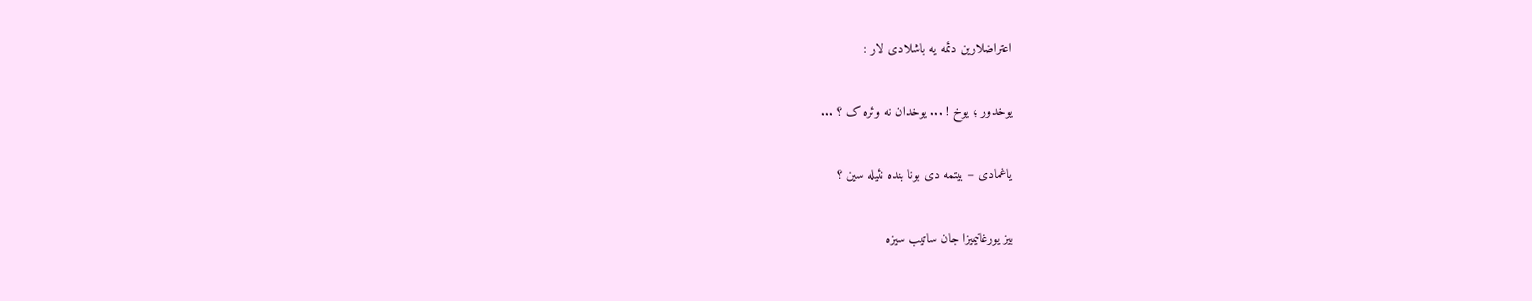اعتراضلارین دئمه یه باشلادی لار :

یوخدور ؛ یوخ ! ... یوخدان نه وئره ک ؟ ...

یاغمادی – بیتمه دی بونا بنده نئیله سین ؟

بیز یورغانیمیزا جان ساتیب سیزه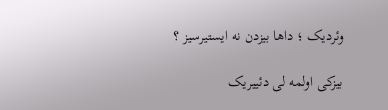وئردیک ؛ داها بیزدن نه ایستیرسیز ؟

بیزکی اولمه لی دئییریک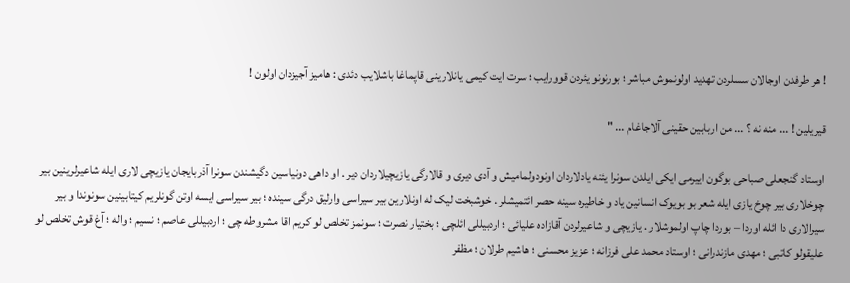! هر طرفدن اوجالان سسلردن تهدید اولونموش مباشر ؛ بورنونو یئردن قوورایب ؛ سرت ایت کیمی یانلارینی قاپماغا باشلایب دئدی : هامیز آجیزدان اولون !

قیریلین ! ... منه نه ؟ ... من اربابین حقینی آلاجاغام ... "

اوستاد گنجعلی صباحی بوگون اییرمی ایکی ایلدن سونرا یئنه یادلاردان اونودولمامیش و آدی دیری و قالارگی یازیچیلاردان دیر . او داهی دونیاسین دگیشندن سونرا آذربایجان یازیچی لاری ایله شاعیرلرینین بیر چوخلاری بیر چوخ یازی ایله شعر بو بویوک انسانین یاد و خاطیره سینه حصر ائتمیشلر . خوشبخت لیک له اونلارین بیر سیراسی وارلیق درگی سینده ؛ بیر سیراسی ایسه اوتن گونلریم کیتابینین سونوندا و بیر سیرالاری دا ائله اوردا – بوردا چاپ اولموشلار . یازیچی و شاعیرلردن آقازاده علیائی ؛ اردبیللی ائلچی ؛ بختیار نصرت ؛ سونمز تخلص لو کریم اقا مشروطه چی ؛ اردبیللی عاصم ؛ نسیم ؛ واله ؛ آغ قوش تخلص لو علیقولو کاتبی ؛ مهدی مازندرانی ؛ اوستاد محمد علی فرزانه ؛ عزیز محسنی ؛ هاشیم طرلان ؛ مظفر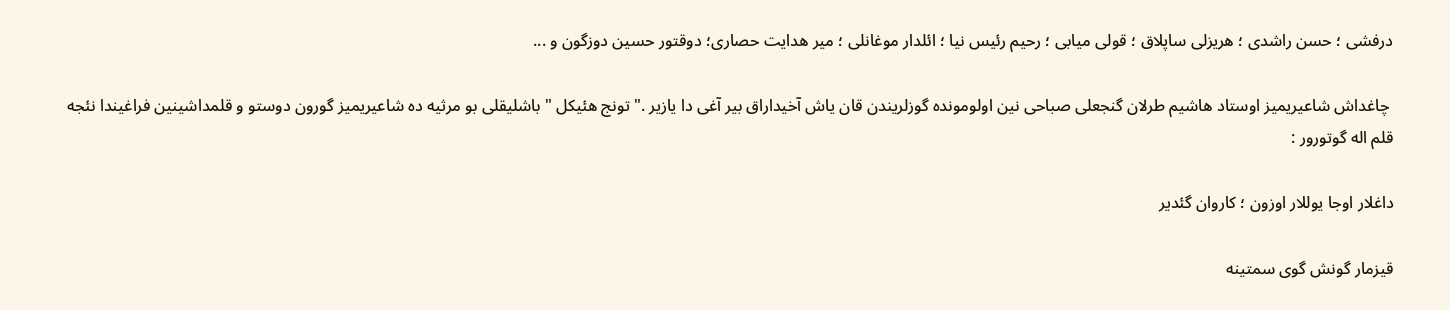درفشی ؛ حسن راشدی ؛ هریزلی ساپلاق ؛ قولی میابی ؛ رحیم رئیس نیا ؛ ائلدار موغانلی ؛ میر هدایت حصاری؛ دوقتور حسین دوزگون و ...

 چاغداش شاعیریمیز اوستاد هاشیم طرلان گنجعلی صباحی نین اولومونده گوزلریندن قان یاش آخیداراق بیر آغی دا یازیر ." تونج هئیکل " باشلیقلی بو مرثیه ده شاعیریمیز گورون دوستو و قلمداشینین فراغیندا نئجه قلم اله گوتورور :

داغلار اوجا یوللار اوزون ؛ کاروان گئدیر

قیزمار گونش گوی سمتینه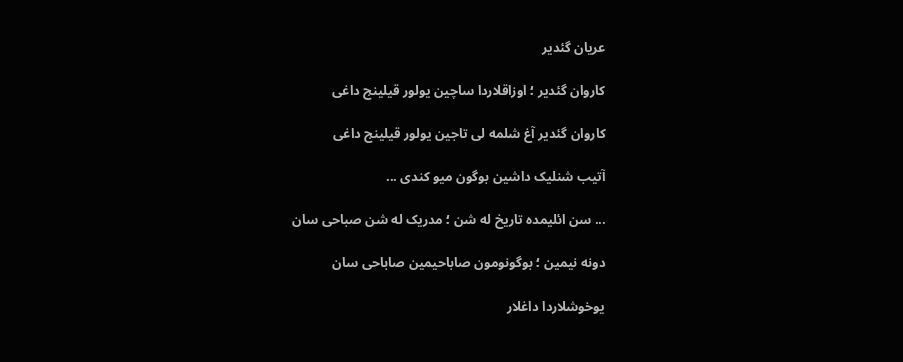عریان گئدیر

کاروان گئدیر ؛ اوزاقلاردا ساچین یولور قیلینج داغی

کاروان گئدیر آغ شلمه لی تاجین یولور قیلینج داغی

آتیب شنلیک داشین بوگون میو کندی ...

... سن ائلیمده تاریخ له شن ؛ مدریک له شن صباحی سان

دونه نیمین ؛ بوگونومون صاباحیمین صاباحی سان

یوخوشلاردا داغلار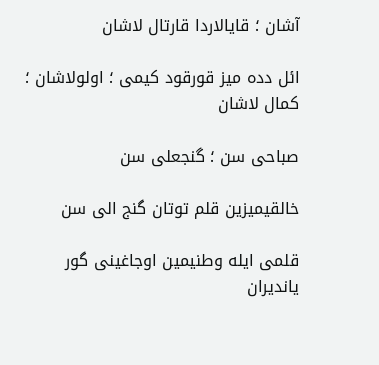آشان ؛ قایالاردا قارتال لاشان

ائل دده میز قورقود کیمی ؛ اولولاشان ؛ کمال لاشان

صباحی سن ؛ گنجعلی سن

خالقیمیزین قلم توتان گنج الی سن

قلمی ایله وطنیمین اوجاغینی گور یاندیران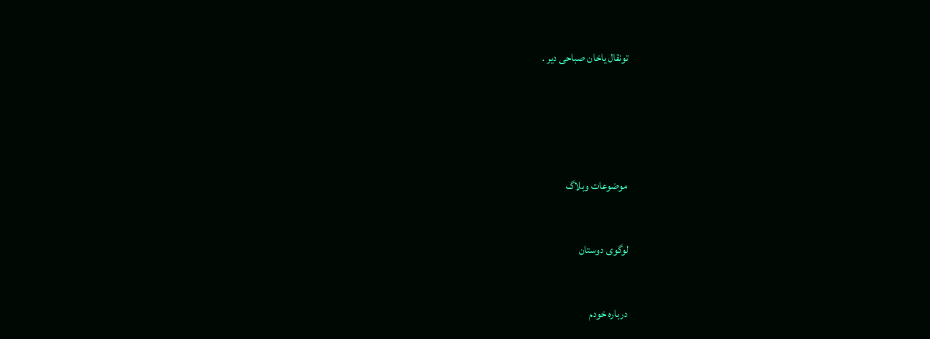تونقال یاخان صباحی دیر .







موضوعات وبلاگ



لوگوی دوستان



درباره خودم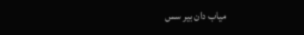میاب دان بیر سس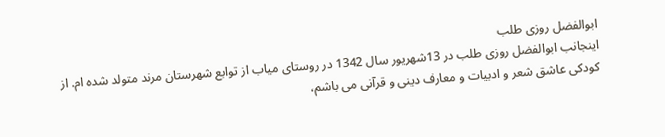ابوالفضل روزی طلب
اینجانب ابوالفضل روزی طلب در 13شهریور سال 1342 در روستای میاب از توابع شهرستان مرند متولد شده ام. از کودکی عاشق شعر و ادبیات و معارف دینی و قرآنی می باشم،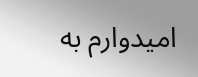امیدوارم به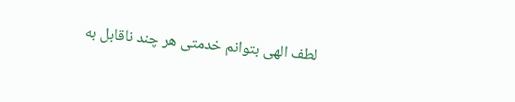لطف الهی بتوانم خدمتی هر چند ناقابل به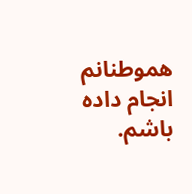هموطنانم انجام داده باشم.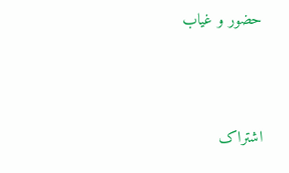حضور و غیاب



اشتراک